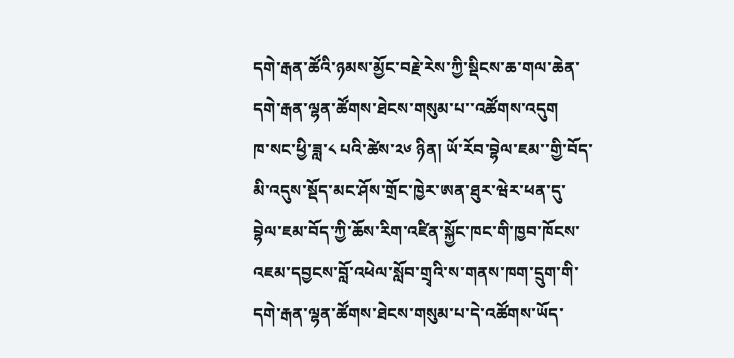དགེ་རྒན་ཚོའི་ཉམས་མྱོང་བརྗེ་རེས་ཀྱི་སྡིངས་ཆ་གལ་ཆེན་དགེ་རྒན་ལྷན་ཚོགས་ཐེངས་གསུམ་པ་་འཚོགས་འདུག
ཁ་སང་ཕྱི་ཟླ་༨ པའི་ཚེས་༢༦ ཉིན། ཡོ་རོབ་བྷེལ་ཇམ་་གྱི་བོད་མི་འདུས་སྡོད་མང་ཤོས་གྲོང་ཁྱེར་ཨན་ཐུར་ཝེར་ཕན་དུ་བྷེལ་ཇམ་བོད་ཀྱི་ཆོས་རིག་འཛིན་སྐྱོང་ཁང་གི་ཁྱབ་ཁོངས་འཇམ་དབྱངས་བློ་འཕེལ་སློབ་གྲྭའི་ས་གནས་ཁག་དྲུག་གི་དགེ་རྒན་ལྷན་ཚོགས་ཐེངས་གསུམ་པ་དེ་འཚོགས་ཡོད་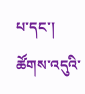པ་དང་།
ཚོགས་འདུའི་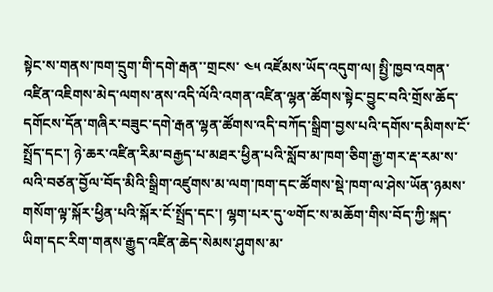སྟེང་ས་གནས་ཁག་དྲུག་གི་དགེ་རྒན་་གྲངས་ ༤༥ འཛོམས་ཡོད་འདུག་ལ། སྤྱི་ཁྱབ་འགན་འཛིན་འཇིགས་མེད་ལགས་ནས་འདི་ལོའི་འགན་འཛིན་ལྷན་ཚོགས་སྟེང་བྱུང་བའི་གྲོས་ཆོད་དགོངས་དོན་གཞིར་བཟུང་དགེ་རྒན་ལྷན་ཚོགས་འདི་བཀོད་སྒྲིག་བྱས་པའི་དགོས་དམིགས་ངོ་སྤྲོད་དང་། ཉེ་ཆར་འཛིན་རིམ་བརྒྱད་པ་མཐར་ཕྱིན་པའི་སློབ་མ་ཁག་ཅིག་རྒྱ་གར་རྡ་རམ་ས་ལའི་བཙན་བྱོལ་བོད་མིའི་སྒྲིག་འཛུགས་མ་ལག་ཁག་དང་ཚོགས་སྡེ་ཁག་ལ་ཤེས་ཡོན་ཉམས་གསོག་ལྟ་སྐོར་ཕྱིན་པའི་སྐོར་ངོ་སྤྲོད་དང་། ལྷག་པར་དུ་༧གོང་ས་མཆོག་གིས་བོད་ཀྱི་སྐད་ཡིག་དང་རིག་གནས་རྒྱུད་འཛིན་ཆེད་སེམས་ཤུགས་མ་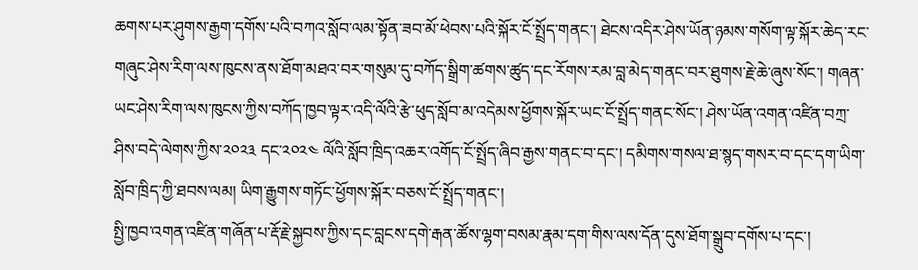ཆགས་པར་ཤུགས་རྒྱག་དགོས་པའི་བཀའ་སློབ་ལམ་སྟོན་ཟབ་མོ་ཕེབས་པའི་སྐོར་ངོ་སྤྲོད་གནང་། ཐེངས་འདིར་ཤེས་ཡོན་ཉམས་གསོག་ལྟ་སྐོར་ཆེད་རང་གཞུང་ཤེས་རིག་ལས་ཁུངས་ནས་ཐོག་མཐའ་བར་གསུམ་དུ་བཀོད་སྒྲིག་ཚགས་ཚུད་དང་རོགས་རམ་བླ་མེད་གནང་བར་ཐུགས་རྗེ་ཆེ་ཞུས་སོང་། གཞན་ཡང་ཤེས་རིག་ལས་ཁུངས་ཀྱིས་བཀོད་ཁྱབ་ལྟར་འདི་ལོའི་རྩེ་ཕུད་སློབ་མ་འདེམས་ཕྱོགས་སྐོར་ཡང་ངོ་སྤྲོད་གནང་སོང་། ཤེས་ཡོན་འགན་འཛིན་བཀྲ་ཤིས་བདེ་ལེགས་ཀྱིས་༢༠༢༣ དང་༢༠༢༤ ལོའི་སློབ་ཁྲིད་འཆར་འགོད་ངོ་སྤྲོད་ཞིབ་རྒྱས་གནང་བ་དང་། དམིགས་གསལ་ཐ་སྙད་གསར་བ་དང་དག་ཡིག་སློབ་ཁྲིད་ཀྱི་ཐབས་ལམ། ཡིག་རྒྱུགས་གཏོང་ཕྱོགས་སྐོར་བཅས་ངོ་སྤྲོད་གནང་།
སྤྱི་ཁྱབ་འགན་འཛིན་གཞོན་པ་རྡོ་རྗེ་སྐྱབས་ཀྱིས་དང་བླངས་དགེ་རྒན་ཚོས་ལྷག་བསམ་རྣམ་དག་གིས་ལས་དོན་དུས་ཐོག་སྒྲུབ་དགོས་པ་དང་།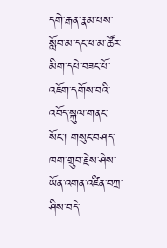དགེ་རྒན་རྣམ་པས་སློབ་མ་དང་ཕ་མ་ཚོར་མིག་དཔེ་བཟང་པོ་འཇོག་དགོས་བའི་འབོད་སྐུལ་གནང་སོང་། གསུང་བཤད་ཁག་གྲུབ་རྗེས་ཤེས་ཡོན་འགན་འཛིན་བཀྲ་ཤིས་བདེ་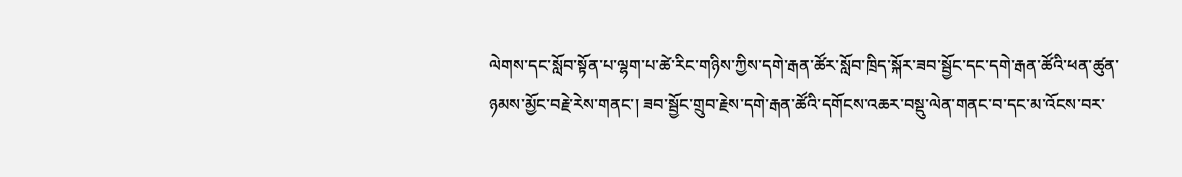ལེགས་དང་སློབ་སྟོན་པ་ལྷག་པ་ཚེ་རིང་གཉིས་ཀྱིས་དགེ་རྒན་ཚོར་སློབ་ཁྲིད་སྐོར་ཟབ་སྦྱོང་དང་དགེ་རྒན་ཚོའི་ཕན་ཚུན་ཉམས་མྱོང་བརྗེ་རེས་གནང་། ཟབ་སྦྱོང་གྲུབ་རྗེས་དགེ་རྒན་ཚོའི་དགོངས་འཆར་བསྡུ་ལེན་གནང་བ་དང་མ་འོངས་བར་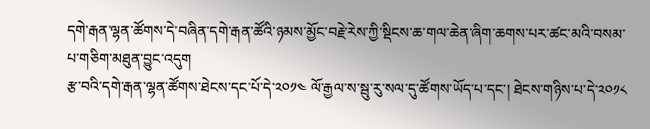དགེ་རྒན་ལྷན་ཚོགས་དེ་བཞིན་དགེ་རྒན་ཚོའི་ཉམས་མྱོང་བརྗེ་རེས་ཀྱི་སྡིངས་ཆ་གལ་ཆེན་ཞིག་ཆགས་པར་ཚང་མའི་བསམ་པ་གཅིག་མཐུན་བྱུང་འདུག
རྩ་བའི་དགེ་རྒན་ལྷན་ཚོགས་ཐེངས་དང་པོ་དེ་༢༠༡༤ ལོ་རྒྱལ་ས་སྦུ་རུ་སལ་དུ་ཚོགས་ཡོད་པ་དང་། ཐེངས་གཉིས་པ་དེ་༢༠༡༨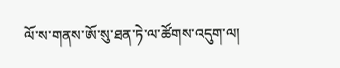ལོ་ས་གནས་ཨོ་སུ་ཐན་ཏེ་ལ་ཚོགས་འདུག་ལ།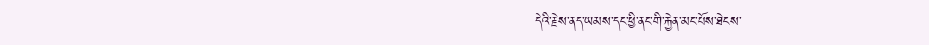དེའི་རྗེས་ནད་ཡམས་དང་ཕྱི་ནང་གི་རྐྱེན་མང་པོས་ཐེངས་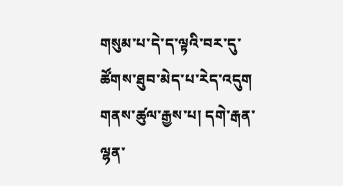གསུམ་པ་དེ་ད་ལྟའི་བར་དུ་ཚོགས་ཐུབ་མེད་པ་རེད་འདུག
གནས་ཚུལ་རྒྱས་པ། དགེ་རྒན་ལྷན་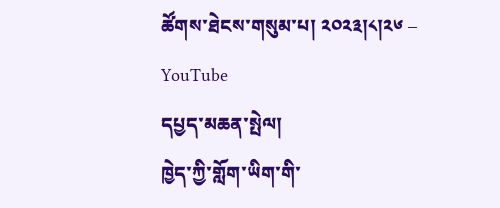ཚོགས་ཐེངས་གསུམ་པ། ༢༠༢༣།༨།༢༦ – YouTube
དཔྱད་མཆན་སྤེལ།
ཁྱེད་ཀྱི་གློག་ཡིག་གི་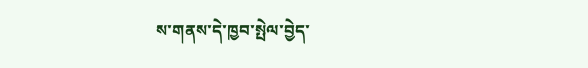ས་གནས་དེ་ཁྱབ་སྤེལ་བྱེད་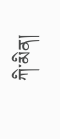ཀི་མིན།